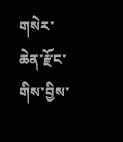གསེར་ཆེན་རྫོང་གིས་བྱིས་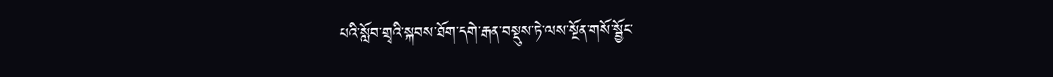པའི་སློབ་གྲྭའི་སྐབས་ཐོག་དགེ་རྒན་བསྡུས་ཏེ་ལས་སྔོན་གསོ་སྦྱོང་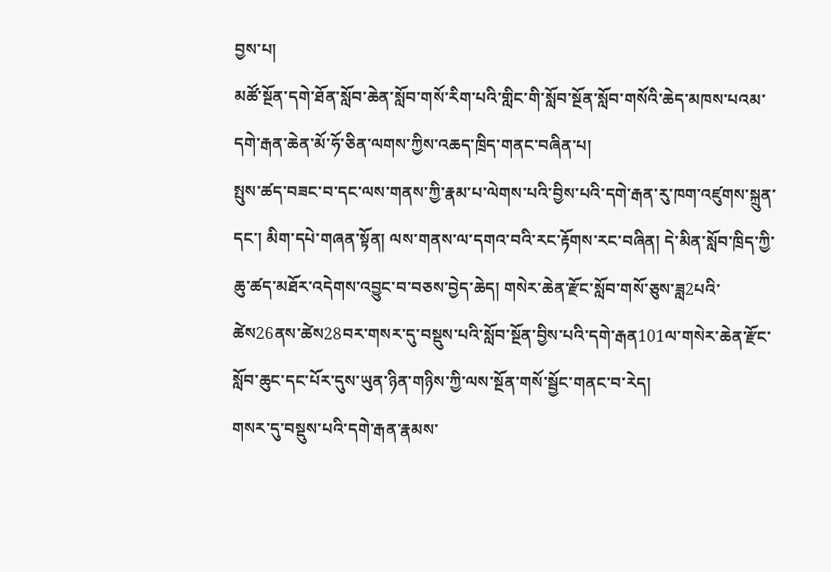བྱས་པ།
མཚོ་སྔོན་དགེ་ཐོན་སློབ་ཆེན་སློབ་གསོ་རིག་པའི་གླིང་གི་སློབ་སྔོན་སློབ་གསོའི་ཆེད་མཁས་པའམ་
དགེ་རྒན་ཆེན་མོ་ཧོ་ཅིན་ལགས་ཀྱིས་འཆད་ཁྲིད་གནང་བཞིན་པ།
སྤུས་ཚད་བཟང་བ་དང་ལས་གནས་ཀྱི་རྣམ་པ་ལེགས་པའི་བྱིས་པའི་དགེ་རྒན་རུ་ཁག་འཛུགས་སྐྲུན་དང་། མིག་དཔེ་གཞན་སྟོན། ལས་གནས་ལ་དགའ་བའི་རང་རྟོགས་རང་བཞིན། དེ་མིན་སློབ་ཁྲིད་ཀྱི་ཆུ་ཚད་མཐོར་འདེགས་འབྱུང་བ་བཅས་བྱེད་ཆེད། གསེར་ཆེན་རྫོང་སློབ་གསོ་ཅུས་ཟླ2པའི་ཚེས26ནས་ཚེས28བར་གསར་དུ་བསྡུས་པའི་སློབ་སྔོན་བྱིས་པའི་དགེ་རྒན101ལ་གསེར་ཆེན་རྫོང་སློབ་ཆུང་དང་པོར་དུས་ཡུན་ཉིན་གཉིས་ཀྱི་ལས་སྔོན་གསོ་སྦྱོང་གནང་བ་རེད།
གསར་དུ་བསྡུས་པའི་དགེ་རྒན་རྣམས་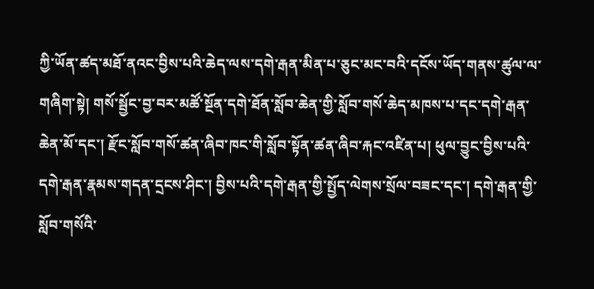ཀྱི་ཡོན་ཚད་མཐོ་ནའང་བྱིས་པའི་ཆེད་ལས་དགེ་རྒན་མིན་པ་ཅུང་མང་བའི་དངོས་ཡོད་གནས་ཚུལ་ལ་གཞིག་སྟེ། གསོ་སྦྱོང་བྱ་བར་མཚོ་སྔོན་དགེ་ཐོན་སློབ་ཆེན་གྱི་སློབ་གསོ་ཆེད་མཁས་པ་དང་དགེ་རྒན་ཆེན་མོ་དང་། རྫོང་སློབ་གསོ་ཚན་ཞིབ་ཁང་གི་སློབ་སྟོན་ཚན་ཞིབ་རྐང་འཛིན་པ། ཕུལ་བྱུང་བྱིས་པའི་དགེ་རྒན་རྣམས་གདན་དྲངས་ཤིང་། བྱིས་པའི་དགེ་རྒན་གྱི་སྤྱོད་ལེགས་སྲོལ་བཟང་དང་། དགེ་རྒན་གྱི་སློབ་གསོའི་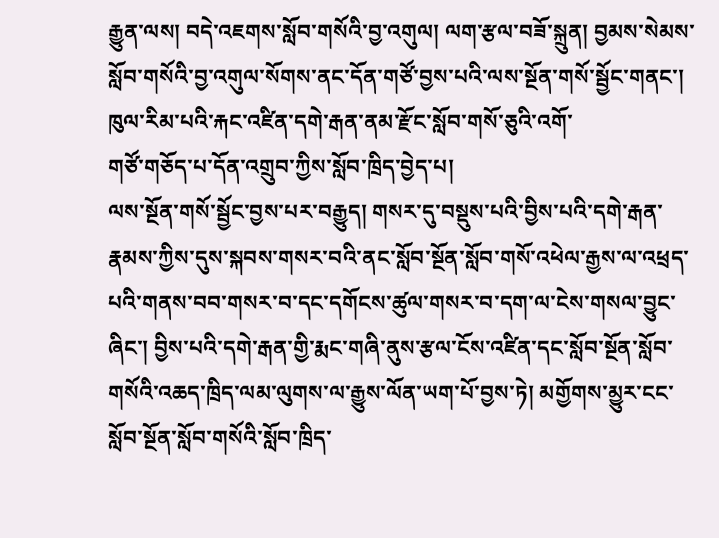རྒྱུན་ལས། བདེ་འཇགས་སློབ་གསོའི་བྱ་འགུལ། ལག་རྩལ་བཟོ་སྐྲུན། བྱམས་སེམས་སློབ་གསོའི་བྱ་འགུལ་སོགས་ནང་དོན་གཙོ་བྱས་པའི་ལས་སྔོན་གསོ་སྦྱོང་གནང་།
ཁུལ་རིམ་པའི་རྐང་འཛིན་དགེ་རྒན་ནམ་རྫོང་སློབ་གསོ་ཅུའི་འགོ་
གཙོ་གཅོད་པ་དོན་འགྲུབ་ཀྱིས་སློབ་ཁྲིད་བྱེད་པ།
ལས་སྔོན་གསོ་སྦྱོང་བྱས་པར་བརྒྱུད། གསར་དུ་བསྡུས་པའི་བྱིས་པའི་དགེ་རྒན་རྣམས་ཀྱིས་དུས་སྐབས་གསར་བའི་ནང་སློབ་སྔོན་སློབ་གསོ་འཕེལ་རྒྱས་ལ་འཕྲད་པའི་གནས་བབ་གསར་བ་དང་དགོངས་ཚུལ་གསར་བ་དག་ལ་ངེས་གསལ་བྱུང་ཞིང་། བྱིས་པའི་དགེ་རྒན་གྱི་རྨང་གཞི་ནུས་རྩལ་ངོས་འཛིན་དང་སློབ་སྔོན་སློབ་གསོའི་འཆད་ཁྲིད་ལམ་ལུགས་ལ་རྒྱུས་ལོན་ཡག་པོ་བྱས་ཏེ། མགྱོགས་མྱུར་ངང་སློབ་སྔོན་སློབ་གསོའི་སློབ་ཁྲིད་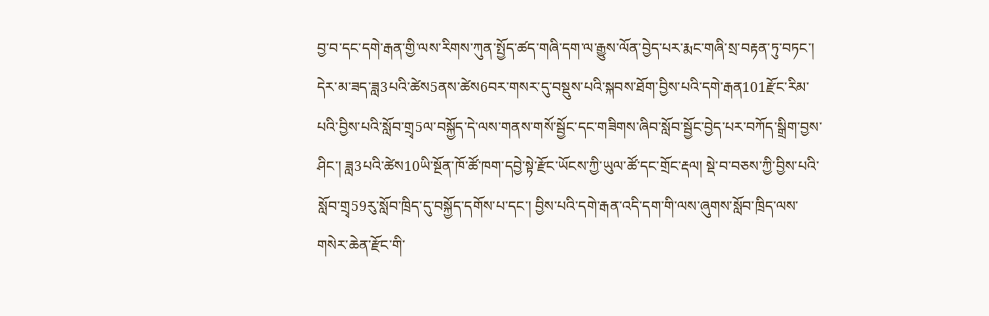བྱ་བ་དང་དགེ་རྒན་གྱི་ལས་རིགས་ཀུན་སྤྱོད་ཚད་གཞི་དག་ལ་རྒྱུས་ལོན་བྱེད་པར་རྨང་གཞི་སྲ་བརྟན་ཏུ་བཏང་།
དེར་མ་ཟད་ཟླ3པའི་ཚེས5ནས་ཚེས6བར་གསར་དུ་བསྡུས་པའི་སྐབས་ཐོག་བྱིས་པའི་དགེ་རྒན101རྫོང་རིམ་པའི་བྱིས་པའི་སློབ་གྲྭ5ལ་བསྐྱོད་དེ་ལས་གནས་གསོ་སྦྱོང་དང་གཟིགས་ཞིབ་སློབ་སྦྱོང་བྱེད་པར་བཀོད་སྒྲིག་བྱས་ཤིང་། ཟླ3པའི་ཚེས10ཡི་སྔོན་ཁོ་ཚོ་ཁག་དབྱེ་སྟེ་རྫོང་ཡོངས་ཀྱི་ཡུལ་ཚོ་དང་གྲོང་རྡལ། སྡེ་བ་བཅས་ཀྱི་བྱིས་པའི་སློབ་གྲྭ59རུ་སློབ་ཁྲིད་དུ་བསྐྱོད་དགོས་པ་དང་། བྱིས་པའི་དགེ་རྒན་འདི་དག་གི་ལས་ཞུགས་སློབ་ཁྲིད་ལས་གསེར་ཆེན་རྫོང་གི་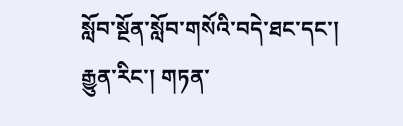སློབ་སྔོན་སློབ་གསོའི་བདེ་ཐང་དང་། རྒྱུན་རིང་། གཏན་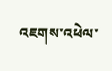འཇགས་འཕེལ་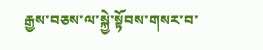རྒྱས་བཅས་ལ་སྐྱེ་སྟོབས་གསར་བ་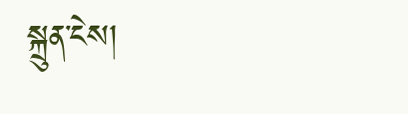སྐྲུན་ངེས།